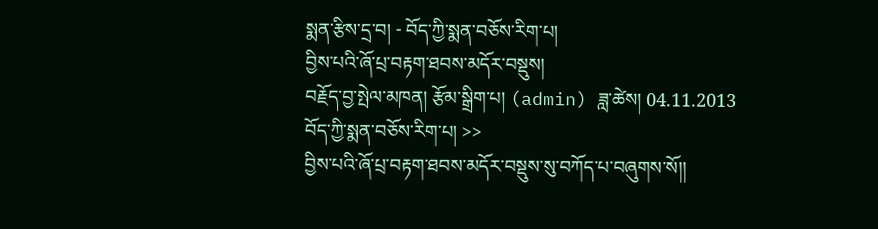སྨན་རྩིས་དྲ་བ། - བོད་ཀྱི་སྨན་བཅོས་རིག་པ།
བྱིས་པའི་ཞོ་པྲ་བརྟག་ཐབས་མདོར་བསྡུས།
བརྗོད་བྱ་སྤེལ་མཁན། རྩོམ་སྒྲིག་པ། (admin) ཟླ་ཚེས། 04.11.2013
བོད་ཀྱི་སྨན་བཅོས་རིག་པ། >>
བྱིས་པའི་ཞོ་པྲ་བརྟག་ཐབས་མདོར་བསྡུས་སུ་བཀོད་པ་བཞུགས་སོ།།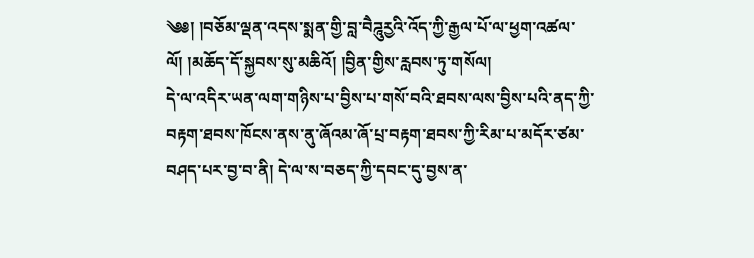༄༅། །བཅོམ་ལྡན་འདས་སྨན་གྱི་བླ་བཻཌཱུརྱའི་འོད་ཀྱི་རྒྱལ་པོ་ལ་ཕྱག་འཚལ་ལོ། །མཆོད་དོ་སྐྱབས་སུ་མཆིའོ། །བྱིན་གྱིས་རླབས་ཏུ་གསོལ།
དེ་ལ་འདིར་ཡན་ལག་གཉིས་པ་བྱིས་པ་གསོ་བའི་ཐབས་ལས་བྱིས་པའི་ནད་ཀྱི་བརྟག་ཐབས་ཁོངས་ནས་ནུ་ཞོའམ་ཞོ་པྲ་བརྟག་ཐབས་ཀྱི་རིམ་པ་མདོར་ཙམ་བཤད་པར་བྱ་བ་ནི། དེ་ལ་ས་བཅད་ཀྱི་དབང་དུ་བྱས་ན་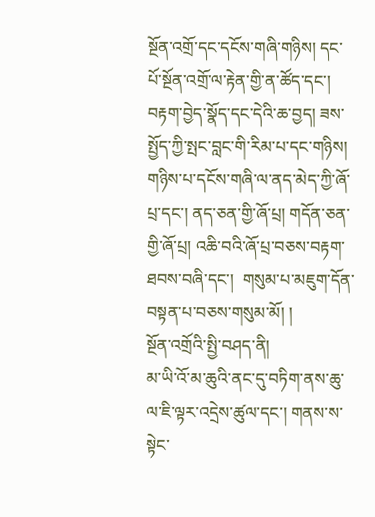སྔོན་འགྲོ་དང་དངོས་གཞི་གཉིས། དང་པོ་སྔོན་འགྲོ་ལ་རྟེན་གྱི་ན་ཚོད་དང་། བརྟག་བྱེད་སྣོད་དང་དེའི་ཆ་བྱད། ཟས་སྤྱོད་ཀྱི་སྤང་བླང་གི་རིམ་པ་དང་གཉིས། གཉིས་པ་དངོས་གཞི་ལ་ནད་མེད་ཀྱི་ཞོ་པྲ་དང་། ནད་ཅན་གྱི་ཞོ་པྲ། གདོན་ཅན་གྱི་ཞོ་པྲ། འཆི་བའི་ཞོ་པྲ་བཅས་བརྟག་ཐབས་བཞི་དང་།  གསུམ་པ་མཇུག་དོན་བསྟན་པ་བཅས་གསུམ་མོ། །
སྔོན་འགྲོའི་སྤྱི་བཤད་ནི།
མ་ཡི་འོ་མ་ཆུའི་ནང་དུ་བཏིག་ནས་ཆུ་ལ་ཇི་ལྟར་འདྲེས་ཚུལ་དང་། གནས་ས་སྟེང་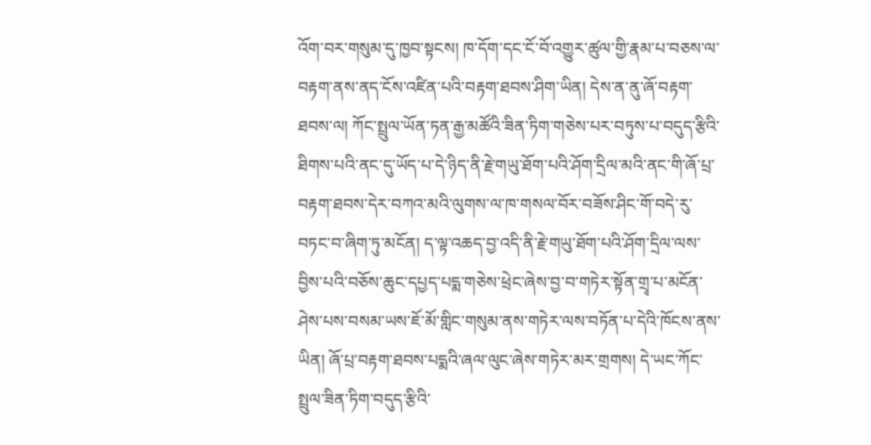འོག་བར་གསུམ་དུ་ཁྱབ་སྟངས། ཁ་དོག་དང་ངོ་བོ་འགྱུར་ཚུལ་གྱི་རྣམ་པ་བཅས་ལ་བརྟག་ནས་ནད་ངོས་འཛིན་པའི་བརྟག་ཐབས་ཤིག་ཡིན། དེས་ན་ནུ་ཞོ་བརྟག་ཐབས་ལ། ཀོང་སྤྲུལ་ཡོན་ཏན་རྒྱ་མཚོའི་ཟིན་ཏིག་གཅེས་པར་བཏུས་པ་བདུད་རྩིའི་ཐིགས་པའི་ནང་དུ་ཡོད་པ་དེ་ཉིད་ནི་རྗེ་གཡུ་ཐོག་པའི་ཤོག་དྲིལ་མའི་ནང་གི་ཞོ་པྲ་བརྟག་ཐབས་དེར་བཀའ་མའི་ལུགས་ལ་ཁ་གསལ་བོར་བཟོས་ཤིང་གོ་བདེ་རུ་བཏང་བ་ཞིག་ཏུ་མངོན། ད་ལྟ་འཆད་བྱ་འདི་ནི་རྗེ་གཡུ་ཐོག་པའི་ཤོག་དྲིལ་ལས་བྱིས་པའི་བཅོས་ཆུང་དཔྱད་པདྨ་གཅེས་ཕྲེང་ཞེས་བྱ་བ་གཏེར་སྟོན་གྲྭ་པ་མངོན་ཤེས་པས་བསམ་ཡས་ཇོ་མོ་གླིང་གསུམ་ནས་གཏེར་ལས་བཏོན་པ་དེའི་ཁོངས་ནས་ཡིན། ཞོ་པྲ་བརྟག་ཐབས་པདྨའི་ཞལ་ལུང་ཞེས་གཏེར་མར་གྲགས། དེ་ཡང་ཀོང་སྤྲུལ་ཟིན་ཏིག་བདུད་རྩིའི་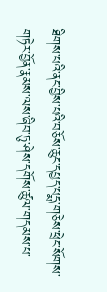ཐིགས་པའི་ནང་བྱིས་པའི་བཅོས་ཆུང་དཔྱད་པདྨ་གཅེས་ཕྲེང་སོགས་གཏེར་བྱོན་རྣམས་ལས་ཞིབ་ཏུ་ཤེས་དགོས་ཚུལ་གདམས་པ་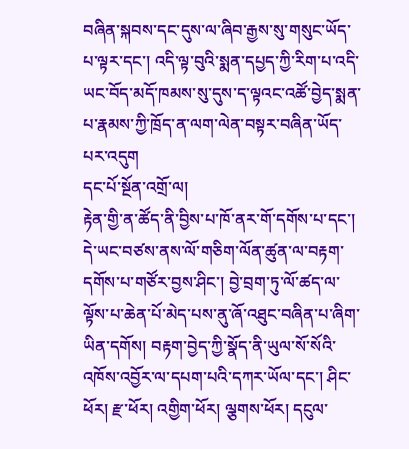བཞིན་སྐབས་དང་དུས་ལ་ཞིབ་རྒྱས་སུ་གསུང་ཡོད་པ་ལྟར་དང་། འདི་ལྟ་བུའི་སྨན་དཔྱད་ཀྱི་རིག་པ་འདི་ཡང་བོད་མདོ་ཁམས་སུ་དུས་ད་ལྟའང་འཚོ་བྱེད་སྨན་པ་རྣམས་ཀྱི་ཁྲོད་ན་ལག་ལེན་བསྟར་བཞིན་ཡོད་པར་འདུག
དང་པོ་སྔོན་འགྲོ་ལ།
རྟེན་གྱི་ན་ཚོད་ནི་བྱིས་པ་ཁོ་ནར་གོ་དགོས་པ་དང་། དེ་ཡང་བཙས་ནས་ལོ་གཅིག་ལོན་ཚུན་ལ་བརྟག་དགོས་པ་གཙོར་བྱས་ཤིང་། བྱེ་བྲག་ཏུ་ལོ་ཚད་ལ་ལྟོས་པ་ཆེན་པོ་མེད་པས་ནུ་ཞོ་འཐུང་བཞིན་པ་ཞིག་ཡིན་དགོས། བརྟག་བྱེད་ཀྱི་སྣོད་ནི་ཡུལ་སོ་སོའི་འཁོས་འབྱོར་ལ་དཔག་པའི་དཀར་ཡོལ་དང་། ཤིང་ཕོར། རྫ་ཕོར། འགྱིག་ཕོར། ལྕགས་ཕོར། དངུལ་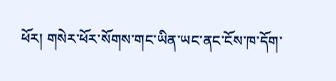ཕོར། གསེར་ཕོར་སོགས་གང་ཡིན་ཡང་ནང་ངོས་ཁ་དོག་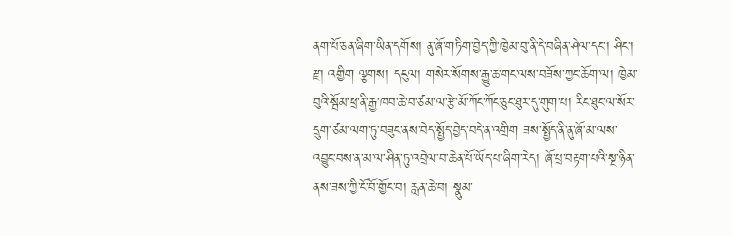ནག་པོ་ཅན་ཞིག་ཡིན་དགོས། ནུ་ཞོ་གཏིག་བྱེད་ཀྱི་ཁྱེམ་བུ་ནི་དེ་བཞིན་ཤེལ་དང་། ཤིང་། རྫ། འགྱིག ལྕགས། དངུལ། གསེར་སོགས་རྒྱུ་ཆ་གང་ལས་བཟོས་ཀྱང་ཆོག་ལ། ཁྱེམ་བུའི་སྦོམ་ཕྲ་ནི་རྒྱ་ཁབ་ཆེ་བ་ཙམ་ལ་རྩེ་མོ་ཀོང་ཀོང་ཅུང་ཐུར་དུ་གུག་པ། རིང་ཐུང་ལ་སོར་དྲུག་ཙམ་ལག་ཏུ་བཟུང་ནས་བེད་སྤྱོད་བྱེད་བདེ་ན་འགྲིག ཟས་སྤྱོད་ནི་ནུ་ཞོ་མ་ལས་འབྱུང་བས་ན་མ་ལ་ཤིན་ཏུ་འབྲེལ་བ་ཆེན་པོ་ཡོད་པ་ཞིག་རེད། ཞོ་པྲ་བརྟག་པའི་སྔ་ཉིན་ནས་ཟས་ཀྱི་ངོ་བོ་གྱོང་བ། རླན་ཆེ་བ། སྣུམ་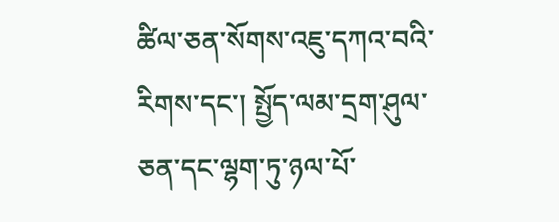ཚིལ་ཅན་སོགས་འཇུ་དཀའ་བའི་རིགས་དང་། སྤྱོད་ལམ་དྲག་ཤུལ་ཅན་དང་ལྷག་ཏུ་ཉལ་པོ་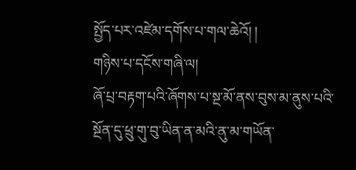སྤྱོད་པར་འཛེམ་དགོས་པ་གལ་ཆེའོ། །
གཉིས་པ་དངོས་གཞི་ལ།
ཞོ་པྲ་བརྟག་པའི་ཞོགས་པ་སྔ་མོ་ནས་བུས་མ་ནུས་པའི་སྔོན་དུ་ཕྲུ་གུ་བུ་ཡིན་ན་མའི་ནུ་མ་གཡོན་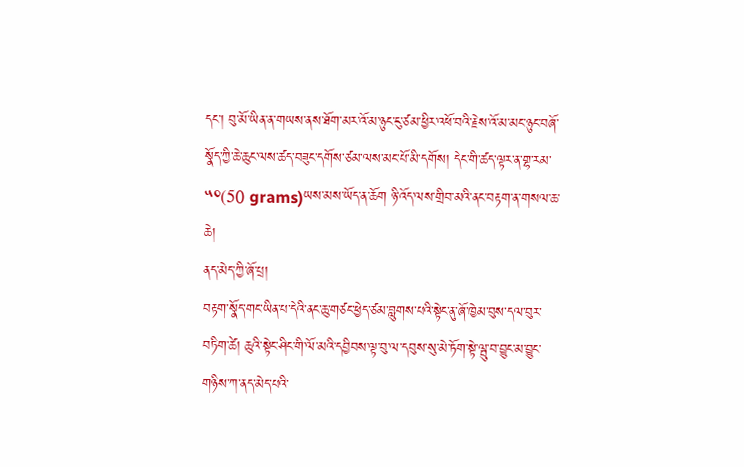དང་། བུ་མོ་ཡིན་ན་གཡས་ནས་ཐོག་མར་འོ་མ་ཉུང་ངུ་ཙམ་ཕྱིར་འཕོ་བའི་རྗེས་འོ་མ་མང་ཉུང་བཞོ་སྣོད་ཀྱི་ཆེ་ཆུང་ལས་ཚད་བཟུང་དགོས་ཙམ་ལས་མང་པོ་མི་དགོས། དེང་གི་ཚད་ལྟར་ན་གྷ་རམ་༥༠(50 grams)ཡས་མས་ཡོད་ན་ཆོག ཉི་འོད་ལས་གྲིབ་མའི་ནང་བརྟག་ན་གསལ་ཆ་ཆེ།
ནད་མེད་ཀྱི་ཞོ་པྲ།
བརྟག་སྣོད་གང་ཡིན་པ་དེའི་ནང་ཆུ་གཙང་ཕྱེད་ཙམ་བླུགས་པའི་སྟེང་ནུ་ཞོ་ཁྱེམ་བུས་དལ་བུར་བཏིག་ཚེ། ཆུའི་སྟེང་ཤིང་གི་ལོ་མའི་དབྱིབས་ལྟ་བུ་ལ་དབུས་སུ་མེ་ཏོག་སྟེ་ལྦུ་བ་བྱུང་མ་བྱུང་གཉིས་ཀ་ནད་མེད་པའི་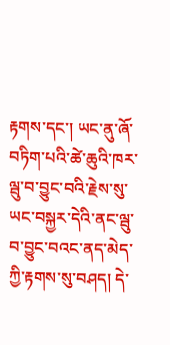རྟགས་དང་། ཡང་ནུ་ཞོ་བཏིག་པའི་ཚེ་ཆུའི་ཁར་ལྦུ་བ་བྱུང་བའི་རྗེས་སུ་ཡང་བསྐྱར་དེའི་ནང་ལྦུ་བ་བྱུང་བའང་ནད་མེད་ཀྱི་རྟགས་སུ་བཤད། དེ་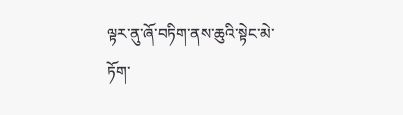ལྟར་ནུ་ཞོ་བཏིག་ནས་ཆུའི་སྟེང་མེ་ཏོག་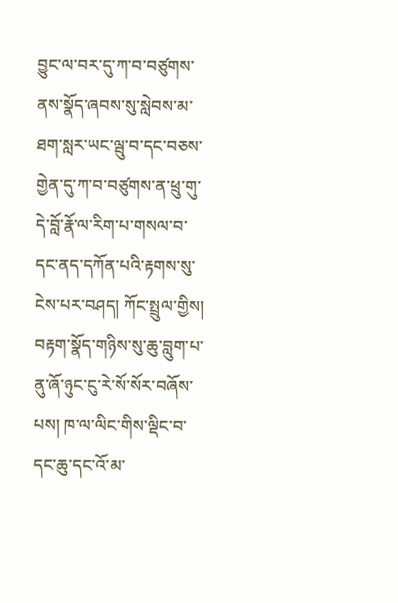བྱུང་ལ་བར་དུ་ཀ་བ་བཙུགས་ནས་སྣོད་ཞབས་སུ་སླེབས་མ་ཐག་སླར་ཡང་ལྦུ་བ་དང་བཅས་གྱེན་དུ་ཀ་བ་བཙུགས་ན་ཕྲུ་གུ་དེ་བློ་རྣོ་ལ་རིག་པ་གསལ་བ་དང་ནད་དཀོན་པའི་རྟགས་སུ་ངེས་པར་བཤད། ཀོང་སྤྲུལ་གྱིས། བརྟག་སྣོད་གཉིས་སུ་ཆུ་བླུག་པ་ནུ་ཞོ་ཉུང་ངུ་རེ་སོ་སོར་བཞོས་པས། ཁ་ལ་ལིང་གིས་ལྡིང་བ་དང་ཆུ་དང་འོ་མ་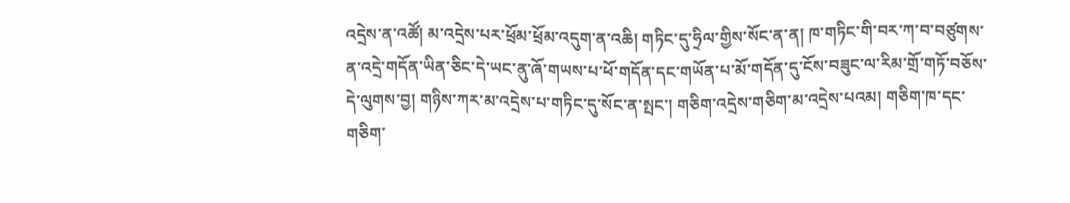འདྲེས་ན་འཚོ། མ་འདྲེས་པར་ཕྲོམ་ཕྲོམ་འདུག་ན་འཆི། གཏིང་དུ་ཧྲིལ་གྱིས་སོང་ན་ན། ཁ་གཏིང་གི་བར་ཀ་བ་བཙུགས་ན་འདྲེ་གདོན་ཡིན་ཅིང་དེ་ཡང་ནུ་ཞོ་གཡས་པ་ཕོ་གདོན་དང་གཡོན་པ་མོ་གདོན་དུ་ངོས་བཟུང་ལ་རིམ་གྲོ་གཏོ་བཅོས་དེ་ལུགས་བྱ། གཉིས་ཀར་མ་འདྲེས་པ་གཏིང་དུ་སོང་ན་སྤང་། གཅིག་འདྲེས་གཅིག་མ་འདྲེས་པའམ། གཅིག་ཁ་དང་གཅིག་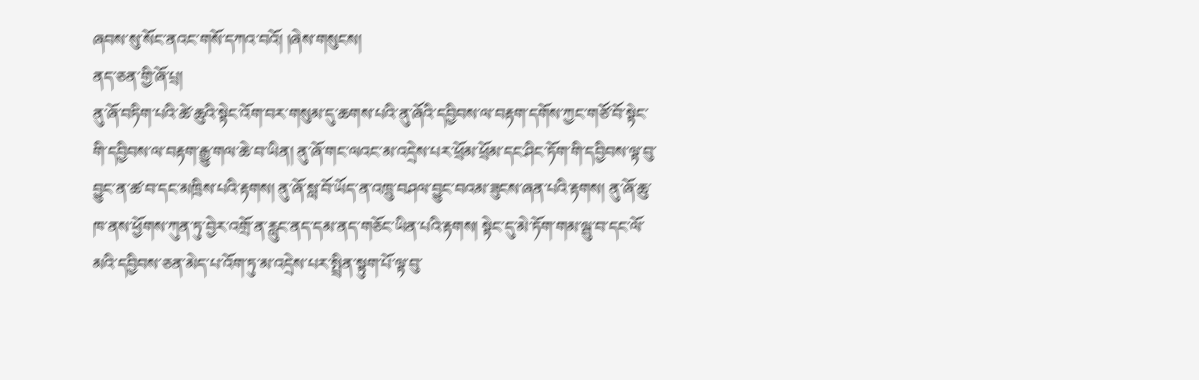ཞབས་སུ་སོང་ནའང་གསོ་དཀའ་བའོ། །ཞེས་གསུངས།
ནད་ཅན་གྱི་ཞོ་པྲ།
ནུ་ཞོ་བཏིག་པའི་ཚེ་ཆུའི་སྟེང་འོག་བར་གསུམ་དུ་ཆགས་པའི་ནུ་ཞོའི་དབྱིབས་ལ་བརྟག་དགོས་ཀྱང་གཙོ་བོ་སྟེང་གི་དབྱིབས་ལ་བརྟག་རྒྱུ་གལ་ཆེ་བ་ཡིན། ནུ་ཞོ་གང་ལའང་མ་འདྲེས་པར་ཕྲོམ་ཕྲོམ་དང་ཤིང་ཏོག་གི་དབྱིབས་ལྟ་བུ་བྱུང་ན་ཚ་བ་དང་མཁྲིས་པའི་རྟགས། ནུ་ཞོ་སླ་བོ་ཡོད་ན་འཁྲུ་བཤལ་བྱུང་བའམ་ཟུངས་ཞན་པའི་རྟགས། ནུ་ཞོ་ཆུ་ཁ་ནས་ཕྱོགས་ཀུན་ཏུ་བྱེར་འགྲོ་ན་རླུང་ནད་དམ་ནད་གཅོང་ཡིན་པའི་རྟགས། སྟེང་དུ་མེ་ཏོག་གམ་ལྦུ་བ་དང་ལོ་མའི་དབྱིབས་ཅན་མེད་པ་འོག་ཏུ་མ་འདྲེས་པར་སྤྲིན་སྟུག་པོ་ལྟ་བུ་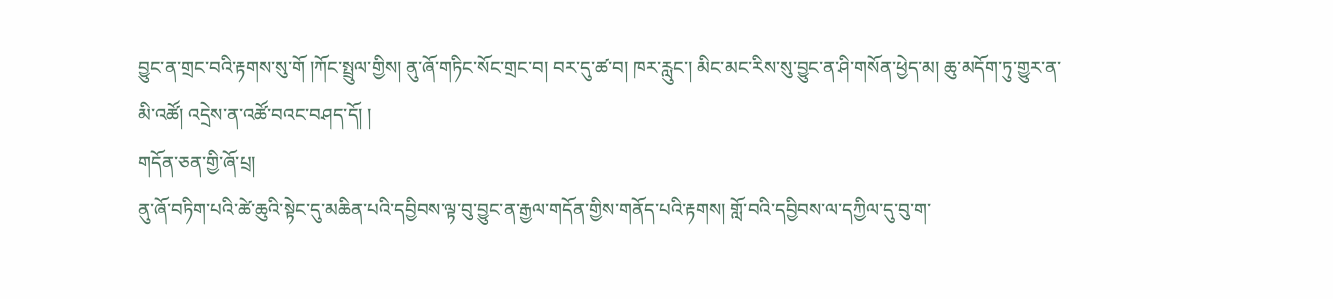བྱུང་ན་གྲང་བའི་རྟགས་སུ་གོ །ཀོང་སྤྲུལ་གྱིས། ནུ་ཞོ་གཏིང་སོང་གྲང་བ། བར་དུ་ཚ་བ། ཁར་རླུང་། མིང་མང་རིས་སུ་བྱུང་ན་ཤི་གསོན་ཕྱེད་མ། ཆུ་མདོག་ཏུ་གྱུར་ན་མི་འཚོ། འདྲེས་ན་འཚོ་བའང་བཤད་དོ། །
གདོན་ཅན་གྱི་ཞོ་པྲ།
ནུ་ཞོ་བཏིག་པའི་ཚེ་ཆུའི་སྟེང་དུ་མཆིན་པའི་དབྱིབས་ལྟ་བུ་བྱུང་ན་རྒྱལ་གདོན་གྱིས་གནོད་པའི་རྟགས། གློ་བའི་དབྱིབས་ལ་དཀྱིལ་དུ་བུ་ག་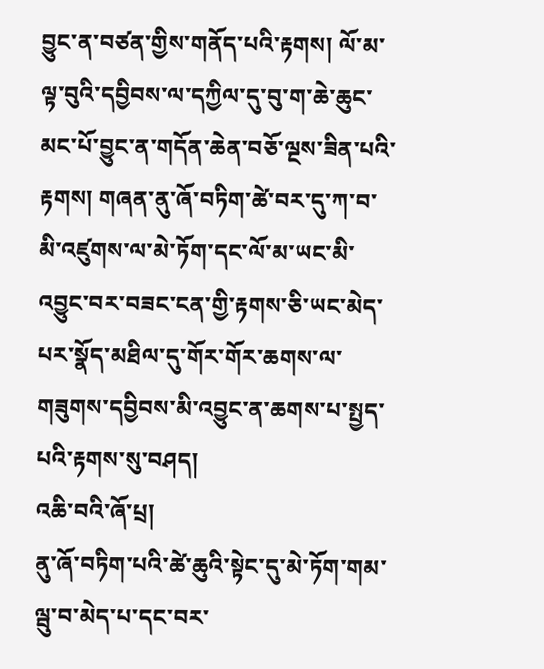བྱུང་ན་བཙན་གྱིས་གནོད་པའི་རྟགས། ལོ་མ་ལྟ་བུའི་དབྱིབས་ལ་དཀྱིལ་དུ་བུ་ག་ཆེ་ཆུང་མང་པོ་བྱུང་ན་གདོན་ཆེན་བཅོ་ལྔས་ཟིན་པའི་རྟགས། གཞན་ནུ་ཞོ་བཏིག་ཚེ་བར་དུ་ཀ་བ་མི་འཛུགས་ལ་མེ་ཏོག་དང་ལོ་མ་ཡང་མི་འབྱུང་བར་བཟང་ངན་གྱི་རྟགས་ཅི་ཡང་མེད་པར་སྣོད་མཐིལ་དུ་གོར་གོར་ཆགས་ལ་གཟུགས་དབྱིབས་མི་འབྱུང་ན་ཆགས་པ་སྤྱད་པའི་རྟགས་སུ་བཤད།
འཆི་བའི་ཞོ་པྲ།
ནུ་ཞོ་བཏིག་པའི་ཚེ་ཆུའི་སྟེང་དུ་མེ་ཏོག་གམ་ལྦུ་བ་མེད་པ་དང་བར་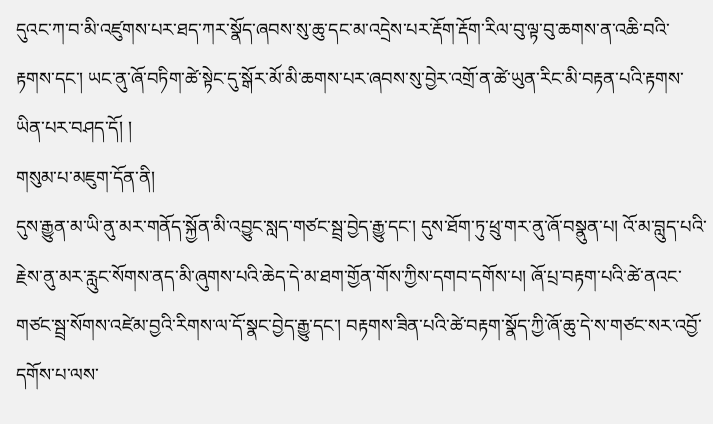དུའང་ཀ་བ་མི་འཛུགས་པར་ཐད་ཀར་སྣོད་ཞབས་སུ་ཆུ་དང་མ་འདྲེས་པར་རྡོག་རྡོག་རིལ་བུ་ལྟ་བུ་ཆགས་ན་འཆི་བའི་རྟགས་དང་། ཡང་ནུ་ཞོ་བཏིག་ཚེ་སྟེང་དུ་སྒོར་མོ་མི་ཆགས་པར་ཞབས་སུ་བྱེར་འགྲོ་ན་ཚེ་ཡུན་རིང་མི་བརྟན་པའི་རྟགས་ཡིན་པར་བཤད་དོ། །
གསུམ་པ་མཇུག་དོན་ནི།
དུས་རྒྱུན་མ་ཡི་ནུ་མར་གནོད་སྐྱོན་མི་འབྱུང་སླད་གཙང་སྦྲ་བྱེད་རྒྱུ་དང་། དུས་ཐོག་ཏུ་ཕྲུ་གར་ནུ་ཞོ་བསྣུན་པ། འོ་མ་བླུད་པའི་རྗེས་ནུ་མར་རླུང་སོགས་ནད་མི་ཞུགས་པའི་ཆེད་དེ་མ་ཐག་གྱོན་གོས་ཀྱིས་དགབ་དགོས་པ། ཞོ་པྲ་བརྟག་པའི་ཚེ་ནའང་གཙང་སྦྲ་སོགས་འཛེམ་བྱའི་རིགས་ལ་དོ་སྣང་བྱེད་རྒྱུ་དང་། བརྟགས་ཟིན་པའི་ཚེ་བརྟག་སྣོད་ཀྱི་ཞོ་ཆུ་དེ་ས་གཙང་སར་འབྱོ་དགོས་པ་ལས་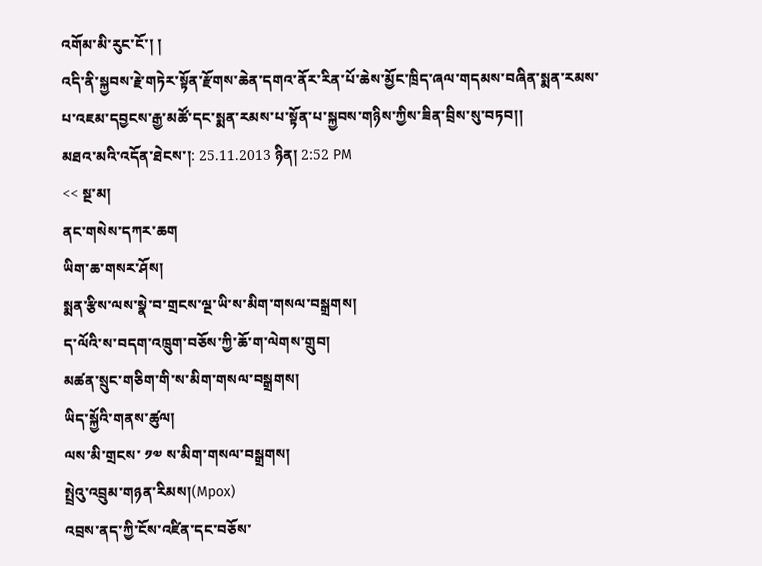འགོམ་མི་རུང་ངོ་། །
འདི་ནི་སྐྱབས་རྗེ་གཏེར་སྟོན་རྫོགས་ཆེན་དགའ་ནོར་རིན་པོ་ཆེས་མྱོང་ཁྲིད་ཞལ་གདམས་བཞིན་སྨན་རམས་པ་འཇམ་དབྱངས་རྒྱ་མཚོ་དང་སྨན་རམས་པ་སྟོན་པ་སྐྱབས་གཉིས་ཀྱིས་ཟིན་བྲིས་སུ་བཏབ།།
མཐའ་མའི་འདོན་ཐེངས་།: 25.11.2013 ཉིན། 2:52 PM
<< སྔ་མ།
ནང་གསེས་དཀར་ཆག
ཡིག་ཆ་གསར་ཤོས།
སྨན་རྩིས་ལས་སྣེ་བ་གྲངས་ལྔ་ཡི་ས་མིག་གསལ་བསྒྲགས།
ད་ལོའི་ས་བདག་འཁྲུག་བཅོས་ཀྱི་ཆོ་ག་ལེགས་གྲུབ།
མཚན་སྲུང་གཅིག་གི་ས་མིག་གསལ་བསྒྲགས།
ཡིད་སྐྱོའི་གནས་ཚུལ།
ལས་མི་གྲངས་ ༡༧ ས་མིག་གསལ་བསྒྲགས།
སྤྲེའུ་འབྲུམ་གཉན་རིམས།(Mpox)
འབྲས་ནད་ཀྱི་ངོས་འཛིན་དང་བཅོས་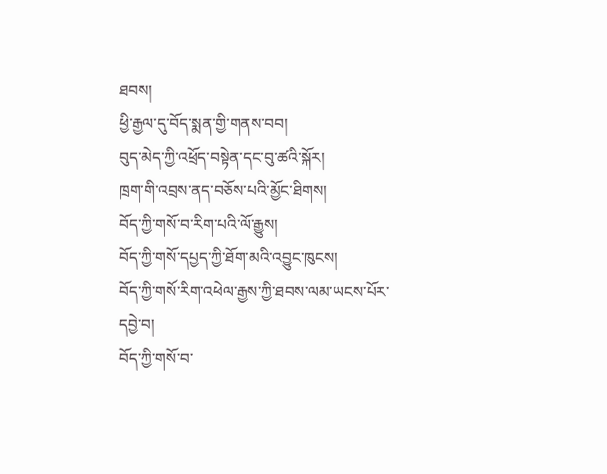ཐབས།
ཕྱི་རྒྱལ་དུ་བོད་སྨན་གྱི་གནས་བབ།
བུད་མེད་ཀྱི་འཕྲོད་བསྟེན་དང་བུ་ཚའི་སྐོར།
ཁྲག་གི་འབྲས་ནད་བཅོས་པའི་མྱོང་ཐིགས།
བོད་ཀྱི་གསོ་བ་རིག་པའི་ལོ་རྒྱུས།
བོད་ཀྱི་གསོ་དཔྱད་ཀྱི་ཐོག་མའི་འབྱུང་ཁུངས།
བོད་ཀྱི་གསོ་རིག་འཕེལ་རྒྱས་ཀྱི་ཐབས་ལམ་ཡངས་པོར་དབྱེ་བ།
བོད་ཀྱི་གསོ་བ་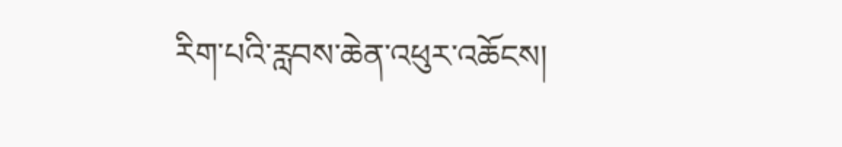རིག་པའི་རླབས་ཆེན་འཕུར་འཆོངས།